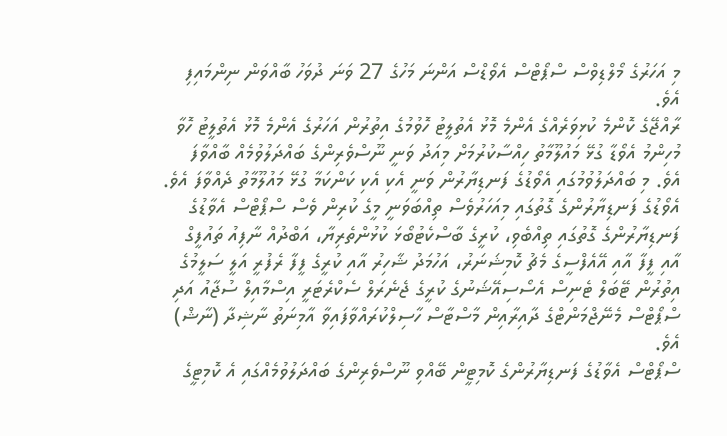މި އަހަރުގެ މޯލްޑިވްސް ސްޕޯޓްސް އެވޯޑްސް އަންނަ މަހުގެ 27 ވަނަ ދުވަހު ބާއްވަން ނިންމައިފި އެވެ.
ރާއްޖޭގެ ކޮންމެ ކުޅިވަރެއްގެ އެންމެ މޮޅު އެތުލީޓު ހޮވުމުގެ އިތުރުން އަހަރުގެ އެންމެ މޮޅު އެތުލީޓު ހޮވާ މުހިންމު އެވޯޑާ ގުޅޭ މައުލޫމާތު ހިއްސާކުރުމަށް މިއަދު ވަނީ ނޫސްވެރިންގެ ބައްދަލުވުމެއް ބާއްވާފަ އެވެ. މި ބައްދަލުވުމުގައި އެވޯޑުގެ ފަނޑިޔާރުން ވަނީ އެކި އެކި ކަންކަމާ ގުޅޭ މައުލޫމާތު ދެއްވާފަ އެވެ.
އެވޯޑުގެ ފަނޑިޔާރުންގެ ގޮތުގައި މިއަހަރުވެސް ތިއްބަވަނީ މީގެ ކުރިން ވެސް ސްޕޯޓްސް އެވާޑުގެ ފަނޑިޔާރުންގެ ގޮތުގައި ތިއްބެވި، ކުރީގެ ބާސްކެޓުބޯޅަ ކުޅުންތެރިޔާ، އަބްދުއް ނާފިއު ތައުފީގް އާއި ފީފާ އާއި އޭއެފްސީގެ މެޗު ކޮމިޝަނަރު، އަހުމަދު ޝާހިރު އާއި ކުރީގެ ފީފާ ރެފުރީ އަލީ ސަލީމުގެ އިތުރުން ޓޭބަލް ޓެނިސް އެސޯސިއޭޝަނުގެ ކުރީގެ ޖެނެރަލް ސެކްރެޓަރީ އިސްމާއިލް ސުޖާއު އަދި ސްޕޯޓްސް މެނޭޖްމަންޓްގެ ދާއިރާއިން މާސްޓާސް ހާސިލްކުރައްވާފައިވާ އާމިނަތު ނާޝިދާ (ނާޝް) އެވެ.
ސްޕޯޓްސް އެވާޑުގެ ފަނޑިޔާރުންގެ ކޮމިޓީން ބޭއްވި ނޫސްވެރިންގެ ބައްދަލުވުމެއްގައި އެ ކޮމިޓީގެ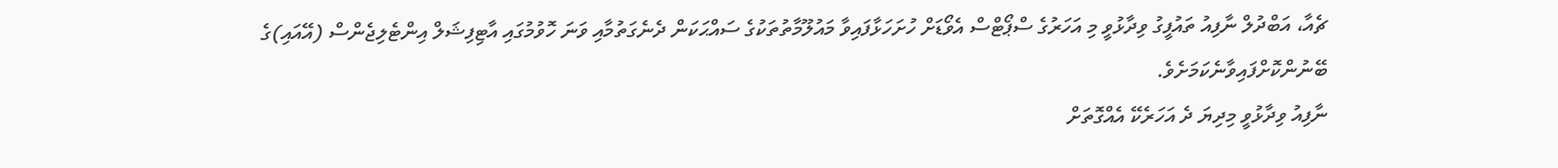ޗެއާ، އަބްދުލް ނާފިއު ތައުފީގު ވިދާޅުވީ މި އަހަރުގެ ސްޕޯޓްސް އެވޯޑަށް ހުށަހަޅާފައިވާ މައުލޫމާތުތަކުގެ ސައްޙަކަން ދެނެގަތުމާއި ވަނަ ހޮވުމުގައި އާޓިފިޝަލް އިންޓެލިޖެންސް (އޭއައި)ގެ ބޭނުންކޮށްފައިވާނެކަމަށެވެ.
ނާފިއު ވިދާޅުވީ މިދިޔަ ދެ އަހަރެކޭ އެއްގޮތަށް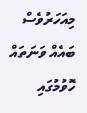މިއަހަރުވެސް ބައެއް ވަނަތައް ހޮވުމުގައި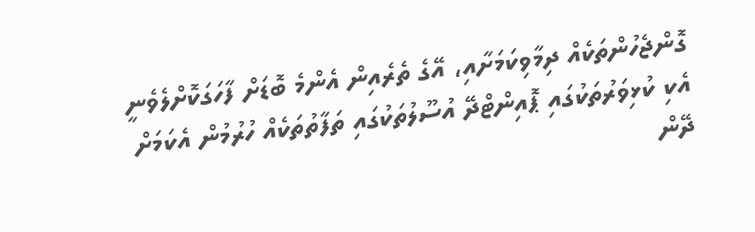ގޮންޖެހުންތަކެއް ދިމާވިކަމަށާއި، އޭގެ ތެރެއިން އެންމެ ބޮޑަށް ފާހަގަކޮށްލެވެނީ އެކި ކުޅިވަރުތަކުގައި ޕޮއިންޓްދޭ އުސޫލުތަކުގައި ތަފާތުތަކެއް ހުރުމުން އެކަމަށް ދޭން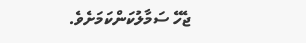ޖެހޭ ސަމާލުކަންކަމަށެވެ.